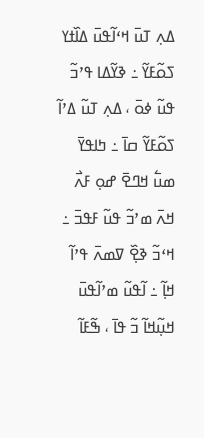ߡߍ߲ ߠߎ߫ ߞߵߊ߬ߟߎ߫ ߡߊ߰ߙߌ ߖߋ߬ߓߌ߬ ߸ ߢߌ߬ߡߊ ߟߴߏ߬ ߟߎ߬ ߦߋ߫ ، ߡߍ߲ ߠߎ߬ ߡߴߊ߬ ߖߋ߬ߓߌ߬ ߛߊ߫ ߸ ߤߊߟߌ߫ ߘߎ߱ ߞߣߐ߫ ߝߋ߲ ߓߍ߯ ߞߍ߫ ߘߴߏ߬ ߟߎ߬ ߓߟߏ߫ ߸ ߞߵߏ߬ ߢߐ߲߰ ߜߘߍ߫ ߟߴߊ߬ ߞߊ߲߬ ߸ ߊ߬ߟߎ߬ ߘߴߊ߬ߟߎ߫ ߞߎ߲߬ߞߊ߬ ߏ߬ ߟߊ߫ ، ߒ߬ߓߊ߬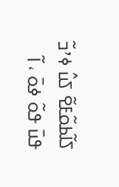ߖߊ߬ߕߋ߬ߓߐ߬ ߖߎ߮ ߦߴߏ߬ ߟߎ߫ ߟߋ߬ ߦߋ߫ ، ߊ߬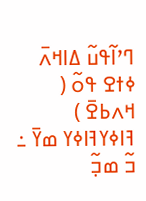ߣߴߊ߬ߟߎ߬ ߡߊߞߍ߫ ߦߙߐ ߟߋ߬ ( ߞߍߕߐ߫ ) ߔߊߦߌߔߊߦߌ ߘߌ߫ ߸ ߏ߬ ߘߏ߲߬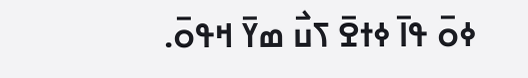ߦߋ߫ ߟߊ߫ ߦߙߐ߫ ߖߎ߯ ߘߌ߫ ߞߟߋ߫.